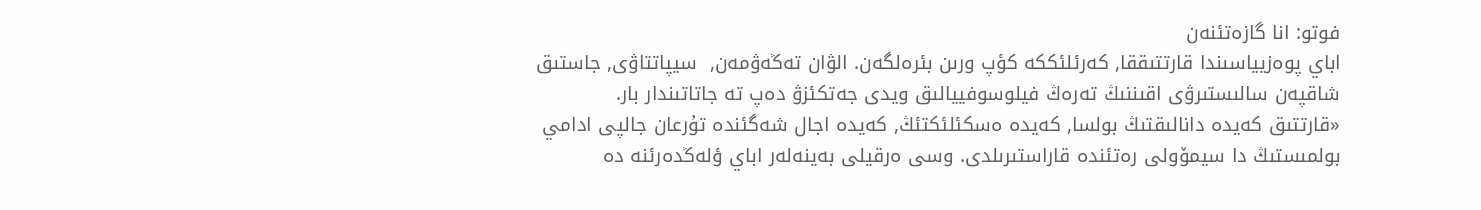فوتو: انا گازەتئنەن
اباي پوەزيياسىندا قارتتىققا, كەرئلئككە كؤپ ورىن بئرەلگەن. الۋان تەڭەۋمەن,  سيپاتتاۋى, جاستىق شاقپەن سالىستىرۋى اقىننىڭ تەرەڭ فيلوسوفييالىق ويدى جەتكئزۋ دەپ تە جاتاتىندار بار.
«قارتتىق كەيدە دانالىقتىڭ بولسا, كەيدە ەسكئلئكتئڭ, كەيدە اجال شەگئندە تۇرعان جالپى ادامي بولمىستىڭ دا سيمۆولى رەتئندە قاراستىرىلدى. وسى ەرقيلى بەينەلەر اباي ؤلەڭدەرئنە دە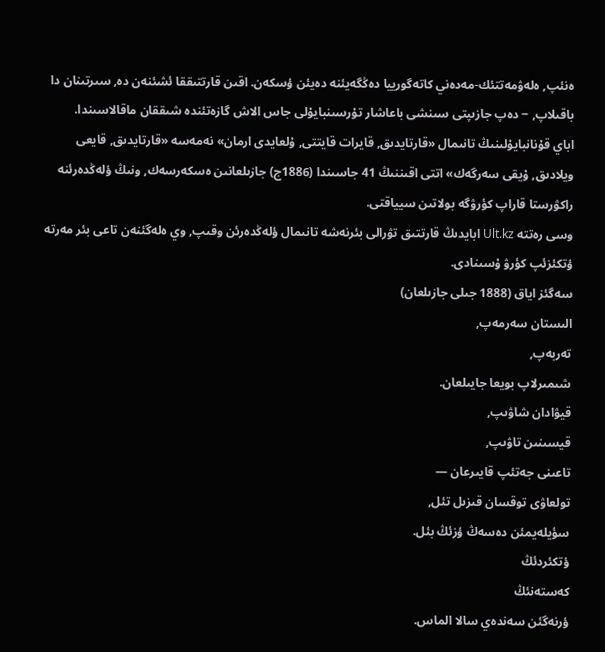ەنئپ, ەلەۋمەتتئك-مەدەني كاتەگورييا دەڭگەيئنە دەيئن ؤسكەن. اقىن قارتتىققا ئشئنەن دە, سىرتىنان دا باقىلاپ, ‒ دەپ جازىپتى سىنشى باعاشار تۇرسىنبايۇلى جاس الاش گازەتئندە شىققان ماقالاسىندا.
اباي قۇنانبايۇلىنىڭ تانىمال «قارتايدىق, قايرات قايتتى, ۇلعايدى ارمان» نەمەسە «قارتايدىق, قايعى ويلادىق, ۇيقى سەرگەك» اتتى اقىننىڭ 41 جاسىندا (1886ج) جازىلعانىن ەسكەرسەك, ونىڭ ؤلەڭدەرئنە راكۋرستا قاراپ كؤرۋگە بولاتىن سيياقتى.
وسى رەتتە Ult.kz ابايدىڭ قارتتىق تۋرالى بئرنەشە تانىمال ؤلەڭدەرئن وقىپ, وي ەلەگئنەن تاعى بئر مەرتە ؤتكئزئپ كؤرۋ ۇسىنادى.
سەگئز اياق (1888 جىلى جازىلعان)
الىستان سەرمەپ,
تەربەپ,
شىمىرلاپ بويعا جايىلعان.
قيۋادان شاۋىپ,
قيسىنىن تاۋىپ,
تاعىنى جەتئپ قايىرعان —
تولعاۋى توقسان قىزىل تئل,
سؤيلەيمئن دەسەڭ ؤزئڭ بئل.
ؤتكئردئڭ
كەستەنئڭ
ؤرنەگئن سەندەي سالا الماس.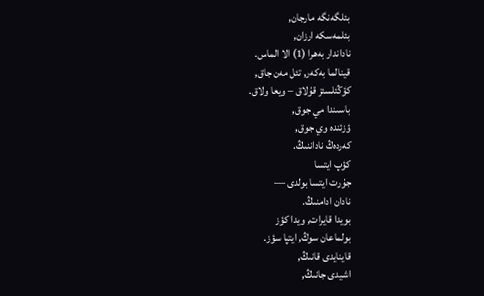بئلگەنگە مارجان,
بئلمەسكە ارزان,
ناداندار بەھرا (1) الا الماس.
قينالما بەكەر, تئل مەن جاق,
كؤڭئلسئز قۇلاق – ويعا ولاق.
باسىندا مي جوق,
ؤزئندە وي جوق,
كەردەڭ ناداننىڭ.
كؤپ ايتسا
جۇرت ايتسا بولدى —
نادان ادامنىڭ.
بويدا قايرات, ويدا كؤز
بولماعان سوڭ, ايتپا سؤز.
قاينايدى قانىڭ,
اشيدى جانىڭ,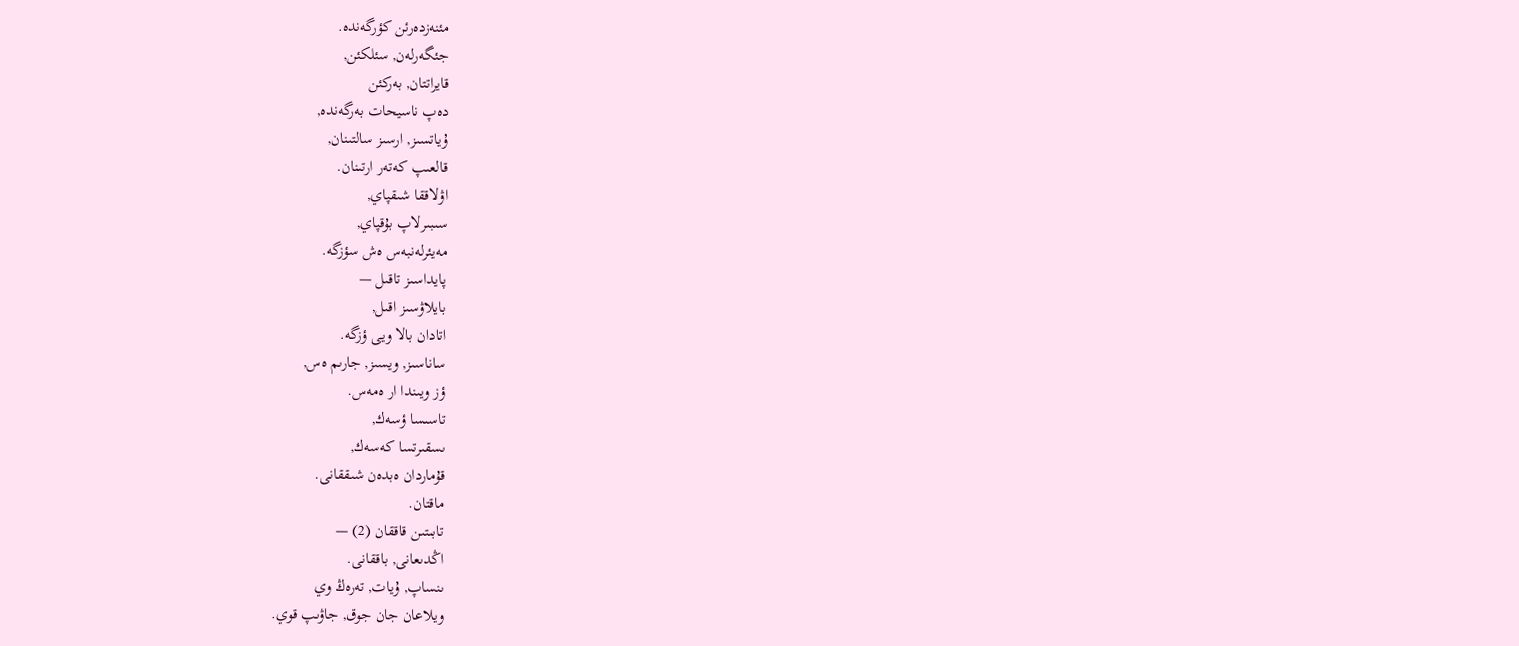مئنەزدەرئن كؤرگەندە.
جئگەرلەن, سئلكئن,
قايراتتان, بەركئن
دەپ ناسيحات بەرگەندە,
ۇياتسىز, ارسىز سالتىنان,
قالعىپ كەتەر ارتىنان.
اۋلاققا شىقپاي,
سىبىرلاپ بۇقپاي,
مەيئرلەنبەس ەش سؤزگە.
پايداسىز تاقىل —
بايلاۋسىز اقىل,
اتادان بالا ويى ؤزگە.
ساناسىز, ويسىز, جارىم ەس,
ؤز ويىندا ار ەمەس.
تاسىسا ؤسەك,
ىسقىرتسا كەسەك,
قۇماردان ەبدەن شىققانى.
ماقتان.
تابىتىن قاققان (2) —
اڭدىعانى, باققانى.
ىنساپ, ۇيات, تەرەڭ وي
ويلاعان جان جوق, جاۋىپ قوي.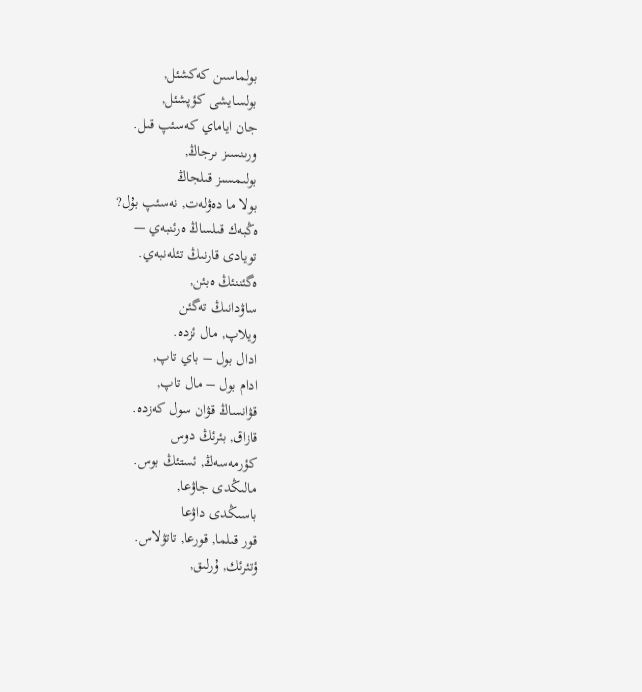بولماسىن كەكشئل,
بولسايشى كؤپشئل,
جان اياماي كەسئپ قىل.
ورىنسىز ىرجاڭ,
بولىمسىز قىلجاڭ
بولا ما دەۋلەت, نەسئپ بۇل?
ەڭبەك قىلساڭ ەرئنبەي —
تويادى قارنىڭ تئلەنبەي.
ەگئننئڭ ەبئن,
ساۋدانىڭ تەگئن
ويلاپ, مال ئزدە.
ادال بول – باي تاپ,
ادام بول – مال تاپ,
قۋانساڭ قۋان سول كەزدە.
قازاق, بئرئڭ دوس
كؤرمەسەڭ, ئستئڭ بوس.
مالىڭدى جاۋعا,
باسىڭدى داۋعا
قور قىلما, قورعا, تاتۋلاس.
ؤتئرئك, ۇرلىق,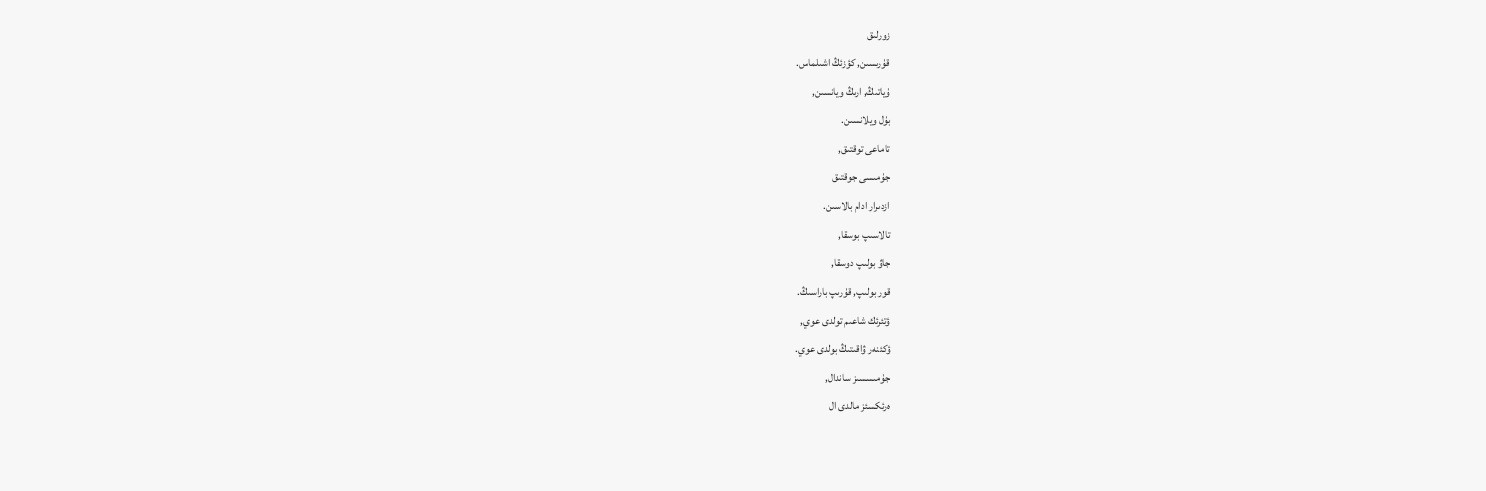زورلىق
قۇرىسىن, كؤزئڭ اشىلماس.
ۇياتىڭ, ارىڭ ويانسىن,
بۇل ويلانسىن.
تاماعى توقتىق,
جۇمىسى جوقتىق
ازدىرار ادام بالاسىن.
تالاسىپ بوسقا,
جاۋ بولىپ دوسقا,
قور بولىپ, قۇرىپ باراسىڭ.
ؤتئرئك شاعىم تولدى عوي,
ؤكئنەر ۋاقىتىڭ بولدى عوي.
جۇمىسسىز ساندال,
ەرئكسئز مالدى ال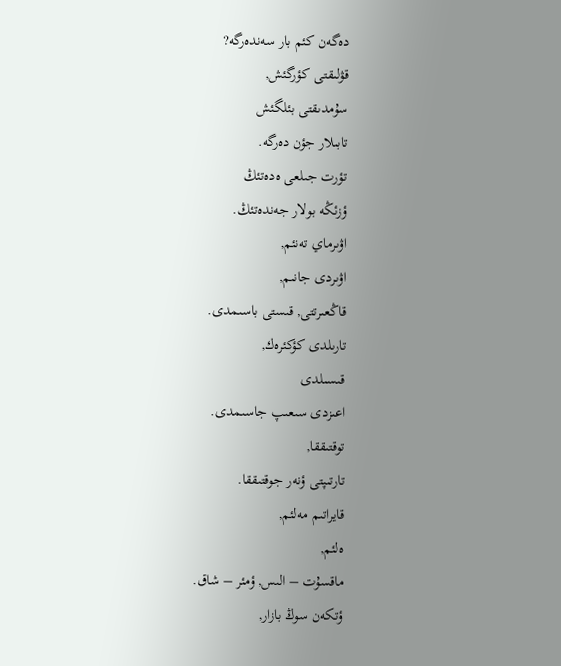دەگەن كئم بار سەندەرگە?
قۋلىقتى كؤرگئش,
سۇمدىقتى بئلگئش
تابىلار جؤن دەرگە.
تؤرت جىلعى ەدەتئڭ
ؤزئڭە بولار جەندەتئڭ.
اۋىرماي تەنئم,
اۋىردى جانىم,
قاڭعىرتتى, قىستى باسىمدى.
تارىلدى كؤكئرەك,
قىسىلدى
اعىزدى سىعىپ جاسىمدى.
توقتىققا,
تارتىپتى ؤنەر جوقتىققا.
قايراتىم مەلئم,
ەلئم,
ماقسۇت – الىس, ؤمئر – شاق.
ؤتكەن سوڭ بازار,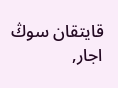قايتقان سوڭ اجار,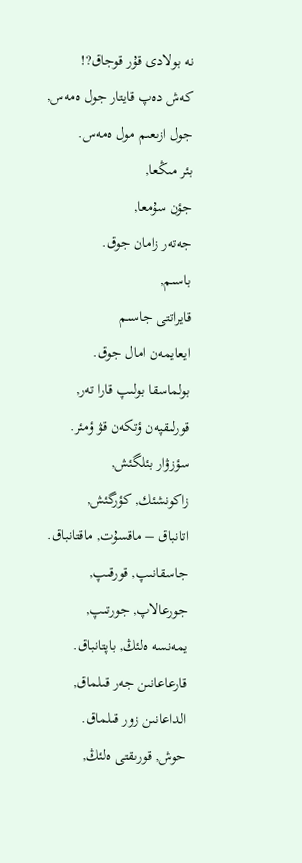نە بولادى قۇر قوجاق?!
كەش دەپ قايتار جول ەمەس,
جول ازىعىم مول ەمەس.
بئر مىڭعا,
جؤن سۇمعا,
جەتەر زامان جوق.
باسىم,
قايراتتى جاسىم
ايعايمەن امال جوق.
بولماسقا بولىپ قارا تەر,
قورلىقپەن ؤتكەن قۋ ؤمئر.
سؤزۋار بئلگئش,
زاكونشئك, كؤرگئش,
اتانباق – ماقسۇت, ماقتانباق.
جاسقانىپ, قورقىپ,
جورعالاپ, جورتىپ,
يمەنسە ەلئڭ, باپتانباق.
قارعاعانىن جەر قىلماق,
الداعانىن زور قىلماق.
حوش, قورىقتى ەلئڭ,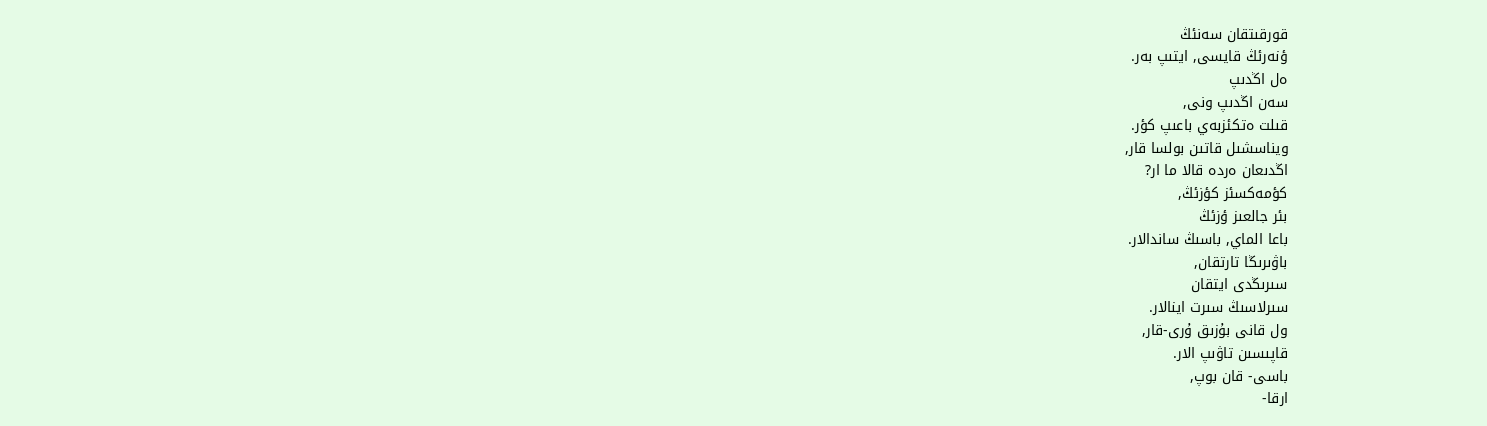قورقىتقان سەنئڭ
ؤنەرئڭ قايسى, ايتىپ بەر.
ەل اڭدىپ
سەن اڭدىپ ونى,
قىلت ەتكئزبەي باعىپ كؤر.
ويناسشىل قاتىن بولسا قار,
اڭدىعان ەردە قالا ما ار?
كؤمەكسئز كؤزئڭ,
بئر جالعىز ؤزئڭ
باعا الماي, باسىڭ ساندالار.
باۋىرىڭا تارتقان,
سىرىڭدى ايتقان
سىرلاسىڭ سىرت اينالار.
ول قانى بۇزىق ۇرى-قار,
قاپىسىن تاۋىپ الار.
باسى- قان بوپ,
ارقا-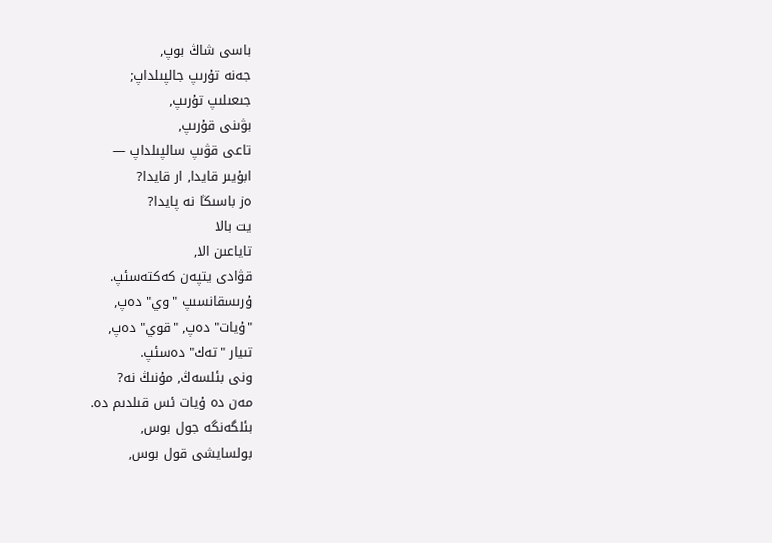باسى شاڭ بوپ,
جەنە تۇرىپ جالپىلداپ;
جىعىلىپ تۇرىپ,
بۋىنى قۇرىپ,
تاعى قۋىپ سالپىلداپ —
ابۇيىر قايدا, ار قايدا?
ەز باسىڭا نە پايدا?
يت بالا
تاياعىن الا,
قۋادى يتپەن كەكتەسئپ.
ۇرىسقانسىپ "وي" دەپ,
"ۇيات" دەپ, "قوي" دەپ,
تىيار "تەك" دەسئپ.
ونى بئلسەڭ, مۇنىڭ نە?
مەن دە ۇيات ئس قىلدىم دە.
بئلگەنگە جول بوس,
بولسايشى قول بوس,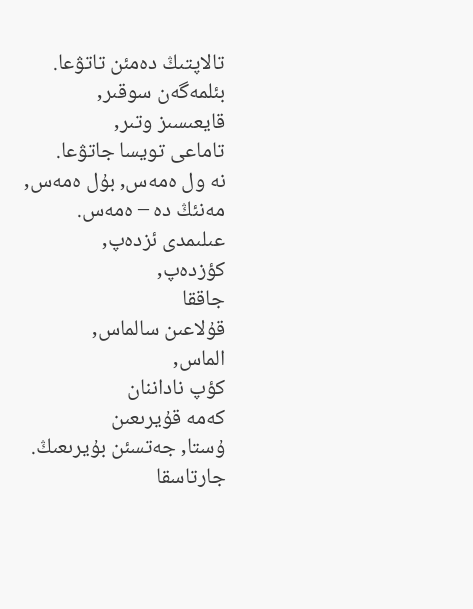تالاپتىڭ دەمئن تاتۋعا.
بئلمەگەن سوقىر,
قايعىسىز وتىر,
تاماعى تويسا جاتۋعا.
نە ول ەمەس, بۇل ەمەس,
مەنئڭ دە – ەمەس.
عىلىمدى ئزدەپ,
كؤزدەپ,
جاققا
قۇلاعىن سالماس,
الماس,
كؤپ ناداننان
كەمە قۇيرىعىن
ۇستا, جەتسئن بۇيرىعىڭ.
جارتاسقا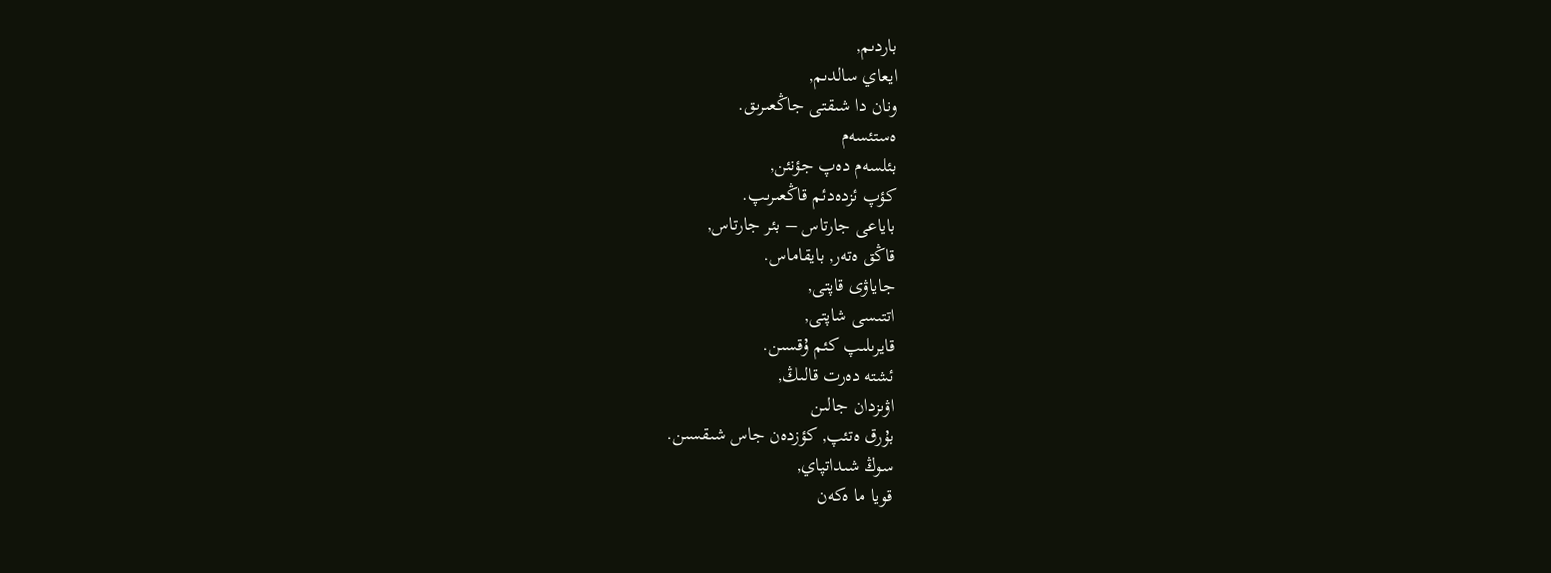باردىم,
ايعاي سالدىم,
ونان دا شىقتى جاڭعىرىق.
ەستئسەم
بئلسەم دەپ جؤنئن,
كؤپ ئزدەدئم قاڭعىرىپ.
باياعى جارتاس – بئر جارتاس,
قاڭق ەتەر, بايقاماس.
جاياۋى قاپتى,
اتتىسى شاپتى,
قايرىلىپ كئم ۇقسىن.
ئشتە دەرت قالىڭ,
اۋىزدان جالىن
بۇرق ەتئپ, كؤزدەن جاس شىقسىن.
سوڭ شىداتپاي,
قويا ما ەكەن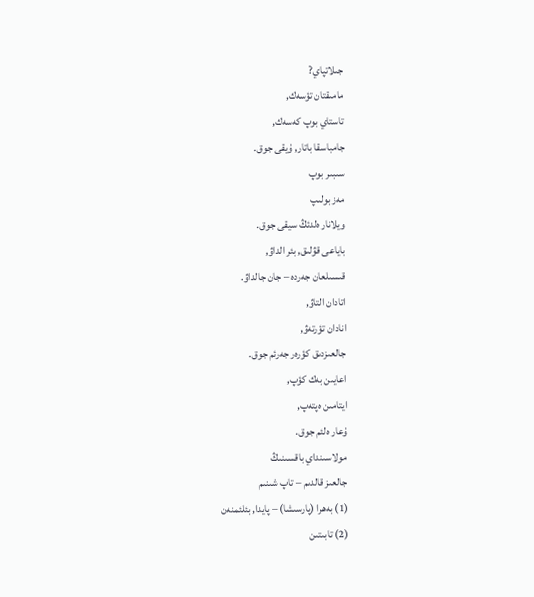جىلاتپاي?
مامىقتان تؤسەك,
تاستاي بوپ كەسەك,
جامباسقا باتار, ۇيقى جوق.
سىبىر بوپ
مەز بولىپ
ويلانار ەلدئڭ سيقى جوق.
باياعى قۋلىق, بئر الداۋ,
قىسىلعان جەردە – جان جالداۋ.
اتادان التاۋ,
انادان تؤرتەۋ,
جالعىزدىق كؤرەر جەرئم جوق.
اعايىن بەك كؤپ,
ايتامىن ەپتەپ,
ۇعار ەلئم جوق.
مولاسىنداي باقسىنىڭ
جالعىز قالدىم – تاپ شىنىم
(1) بەھرا (پارسىشا) – پايدا, بئلئمنەن
(2) تابىتىن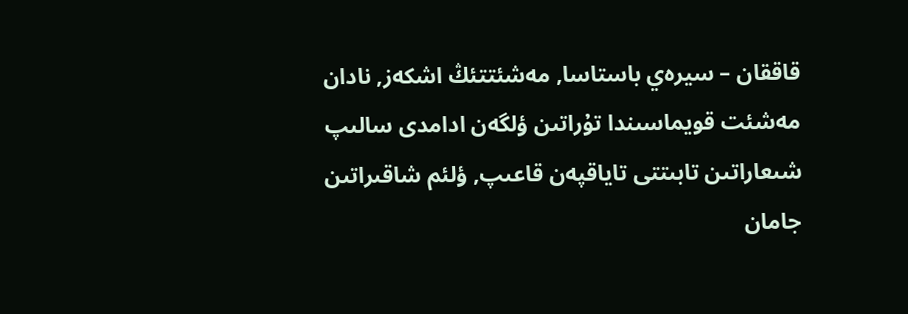قاققان – سيرەي باستاسا, مەشئتتئڭ اشكەز, نادان مەشئت قويماسىندا تۇراتىن ؤلگەن ادامدى سالىپ شىعاراتىن تابىتتى تاياقپەن قاعىپ, ؤلئم شاقىراتىن جامان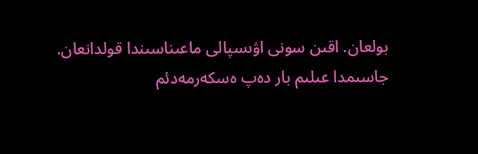بولعان. اقىن سونى اۋىسپالى ماعىناسىندا قولدانعان.
جاسىمدا عىلىم بار دەپ ەسكەرمەدئم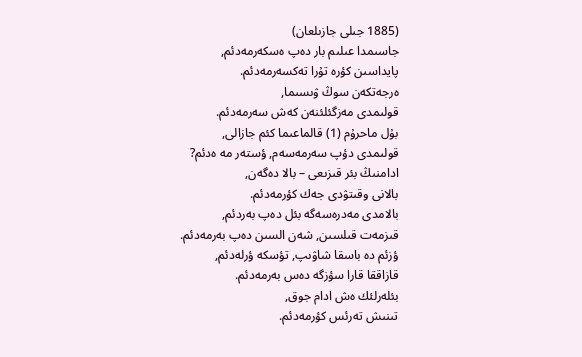(1885 جىلى جازىلعان)
جاسىمدا عىلىم بار دەپ ەسكەرمەدئم,
پايداسىن كؤرە تۇرا تەكسەرمەدئم.
ەرجەتكەن سوڭ ۋىسىما,
قولىمدى مەزگئلئنەن كەش سەرمەدئم.
بۇل ماحرۇم (1) قالماعىما كئم جازالى,
قولىمدى دؤپ سەرمەسەم, ؤستەر مە ەدئم?
ادامنىڭ بئر قىزىعى – بالا دەگەن,
بالانى وقىتۋدى جەك كؤرمەدئم.
بالامدى مەدرەسەگە بئل دەپ بەردئم,
قىزمەت قىلسىن, شەن السىن دەپ بەرمەدئم.
ؤزئم دە باسقا شاۋىپ, تؤسكە ؤرلەدئم,
قازاققا قارا سؤزگە دەس بەرمەدئم.
بئلەرلئك ەش ادام جوق,
تىنىش تەرئس كؤرمەدئم.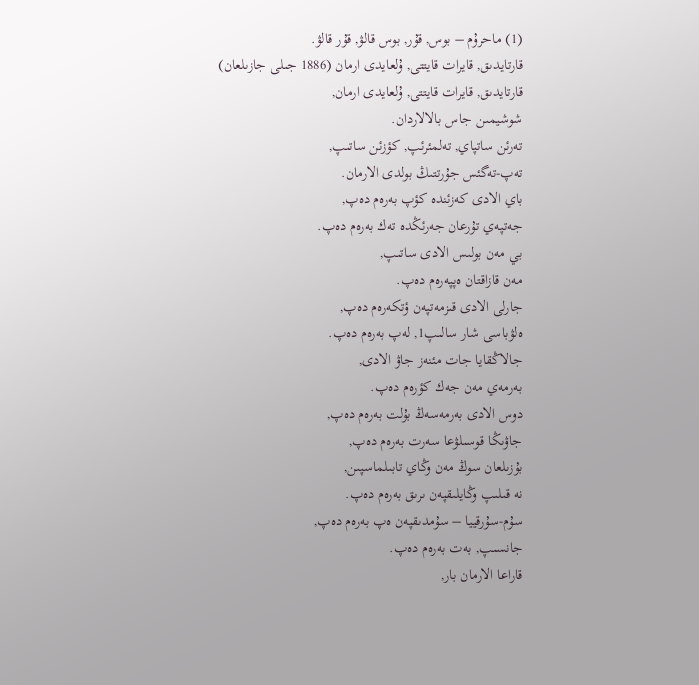(1) ماحرۇم – بوس, قۇر, بوس قالۋ, قۇر قالۋ.
قارتايدىق, قايرات قايتتى, ۇلعايدى ارمان (1886 جىلى جازىلعان)
قارتايدىق, قايرات قايتتى, ۇلعايدى ارمان,
شوشيمىن جاس بالالاردان.
تەرئن ساتپاي, تەلمئرئپ, كؤزئن ساتىپ,
تەپ-تەگئس جۇرتتىڭ بولدى الارمان.
باي الادى كەزئندە كؤپ بەرەم دەپ,
جەتپەي تۇرعان جەرئڭدە تەك بەرەم دەپ.
بي مەن بولىس الادى ساتىپ,
مەن قازاقتان ەپپەرەم دەپ.
جارلى الادى قىزمەتپەن ؤتكەرەم دەپ,
ەلۋباسى شار سالىپ1, لەپ بەرەم دەپ.
جالاڭقايا جات مئنەز جاۋ الادى,
بەرمەي مەن جەك كؤرەم دەپ.
دوس الادى بەرمەسەڭ بۇلت بەرەم دەپ,
جاۋىڭا قوسىلۋعا سەرت بەرەم دەپ,
بۇزىلعان سوڭ مەن وڭاي تابىلماسپىن,
نە قىلىپ وڭايلىقپەن ىرىق بەرەم دەپ.
سۇم-سۇرقييا – سۇمدىقپەن ەپ بەرەم دەپ,
جانسىپ, بەت بەرەم دەپ.
قاراعا الارمان بار,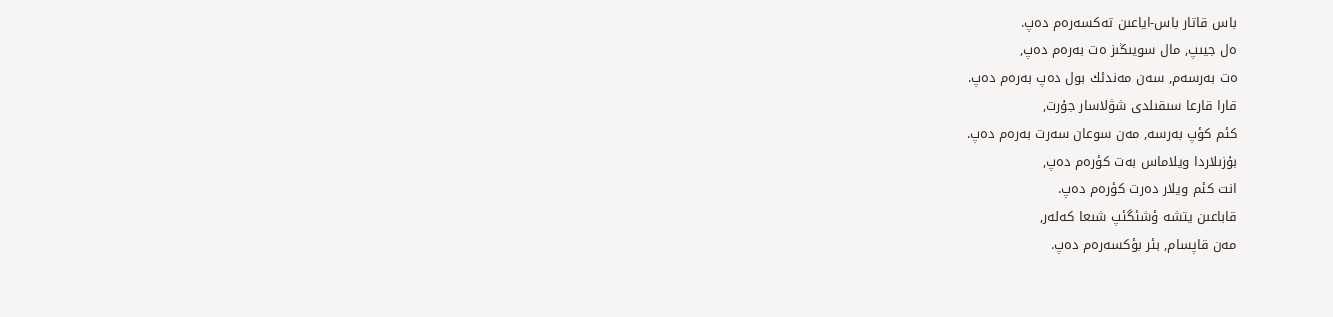باس قاتار باس-اياعىن تەكسەرەم دەپ.
ەل جيىپ, مال سويىڭىز ەت بەرەم دەپ,
ەت بەرسەم, سەن مەندئك بول دەپ بەرەم دەپ.
قارا قارعا سىقىلدى شۋلاسار جۇرت,
كئم كؤپ بەرسە, مەن سوعان سەرت بەرەم دەپ.
بۇزىلاردا ويلاماس بەت كؤرەم دەپ,
انت كئم ويلار دەرت كؤرەم دەپ.
قاباعىن يتشە ؤشئگئپ شىعا كەلەر,
مەن قاپسام, بئر بؤكسەرەم دەپ.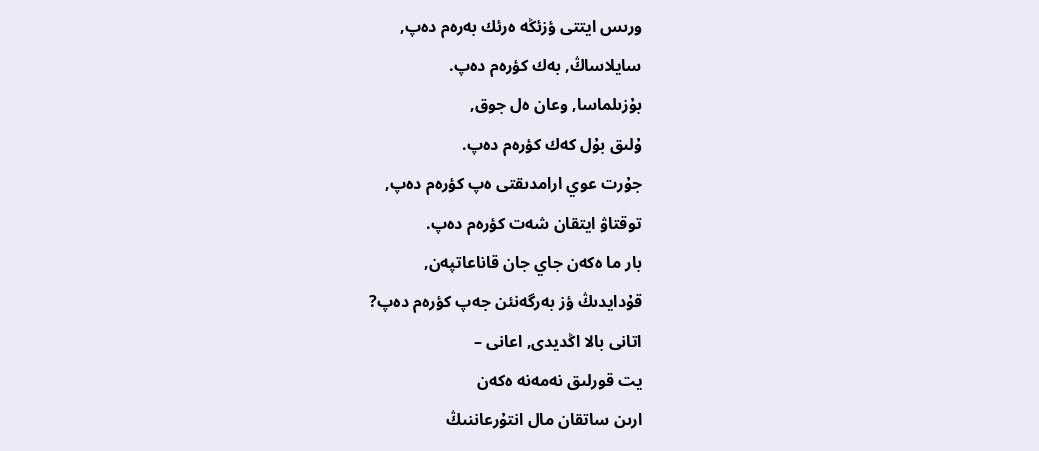ورىس ايتتى ؤزئڭە ەرئك بەرەم دەپ,
سايلاساڭ, بەك كؤرەم دەپ.
بۇزىلماسا, وعان ەل جوق,
ۇلىق بۇل كەك كؤرەم دەپ.
جۇرت عوي ارامدىقتى ەپ كؤرەم دەپ,
توقتاۋ ايتقان شەت كؤرەم دەپ.
بار ما ەكەن جاي جان قاناعاتپەن,
قۇدايدىڭ ؤز بەرگەنئن جەپ كؤرەم دەپ?
اتانى بالا اڭديدى, اعانى –
يت قورلىق نەمەنە ەكەن
ارىن ساتقان مال انتۇرعاننىڭ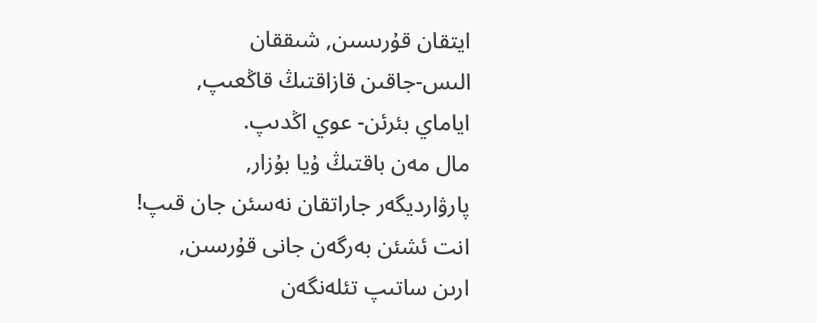ايتقان قۇرىسىن, شىققان
الىس-جاقىن قازاقتىڭ قاڭعىپ,
اياماي بئرئن- عوي اڭدىپ.
مال مەن باقتىڭ ۇيا بۇزار,
پارۋارديگەر جاراتقان نەسئن جان قىپ!
انت ئشئن بەرگەن جانى قۇرسىن,
ارىن ساتىپ تئلەنگەن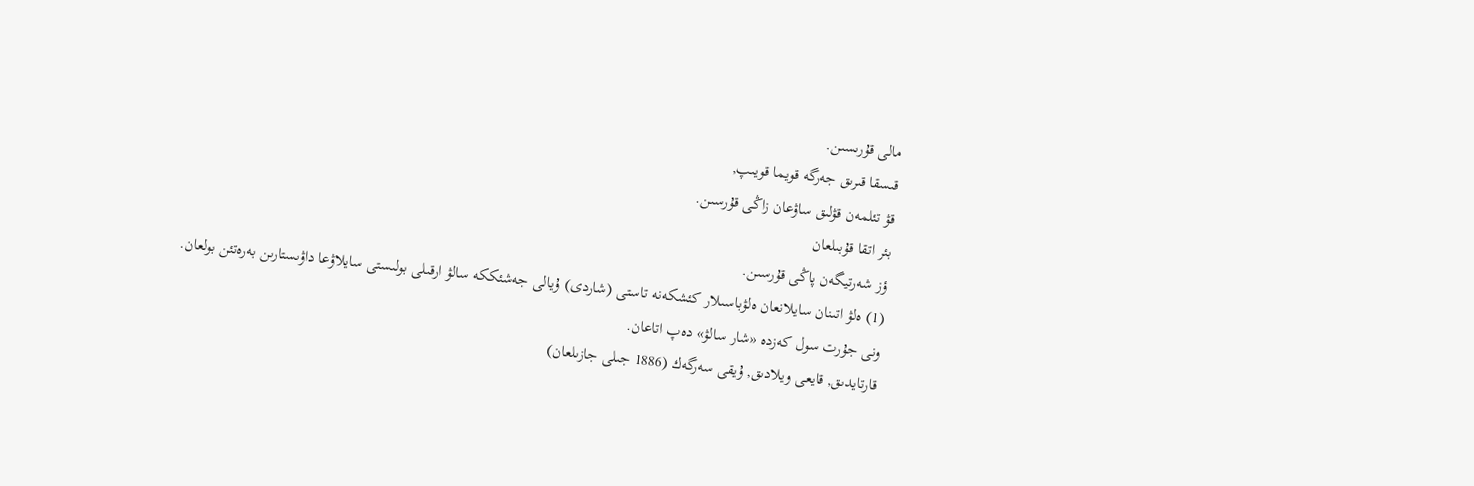مالى قۇرىسىن.
قىسقا قىرىق جەرگە قويما قويىپ,
قۋ تئلمەن قۋلىق ساۋعان زاڭى قۇرسىن.
بئر اتقا قۇبىلعان
ؤز شەرتيگەن پاڭى قۇرسىن.
(1) ەلۋ اتىنان سايلانعان ەلۋباسىلار كئشكەنە تاستى (شاردى) ۇيالى جەشئككە سالۋ ارقىلى بولىستى سايلاۋعا داۋىستارىن بەرەتئن بولعان. ونى جۇرت سول كەزدە «شار سالۋ» دەپ اتاعان.
قارتايدىق, قايعى ويلادىق, ۇيقى سەرگەك (1886 جىلى جازىلعان)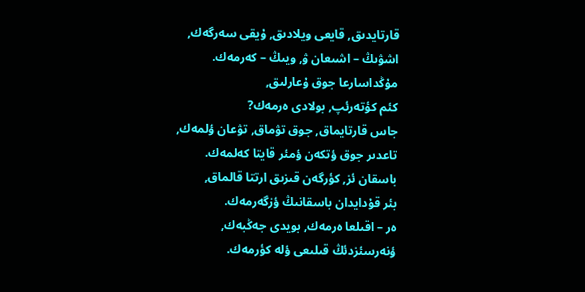قارتايدىق, قايعى ويلادىق, ۇيقى سەرگەك,
اشۋىڭ – اشىعان ۋ, ويىڭ – كەرمەك.
مۇڭداسارعا جوق ۇعارلىق,
كئم كؤتەرئپ, بولادى ەرمەك?
جاس قارتايماق, جوق تۋماق, تۋعان ؤلمەك,
تاعدىر جوق ؤتكەن ؤمئر قايتا كەلمەك.
باسقان ئز, كؤرگەن قىزىق ارتتا قالماق,
بئر قۇدايدان باسقانىڭ ؤزگەرمەك.
ەر – اقىلعا ەرمەك, بويدى جەڭبەك,
ؤنەرسئزدئڭ قىلىعى ؤلە كؤرمەك.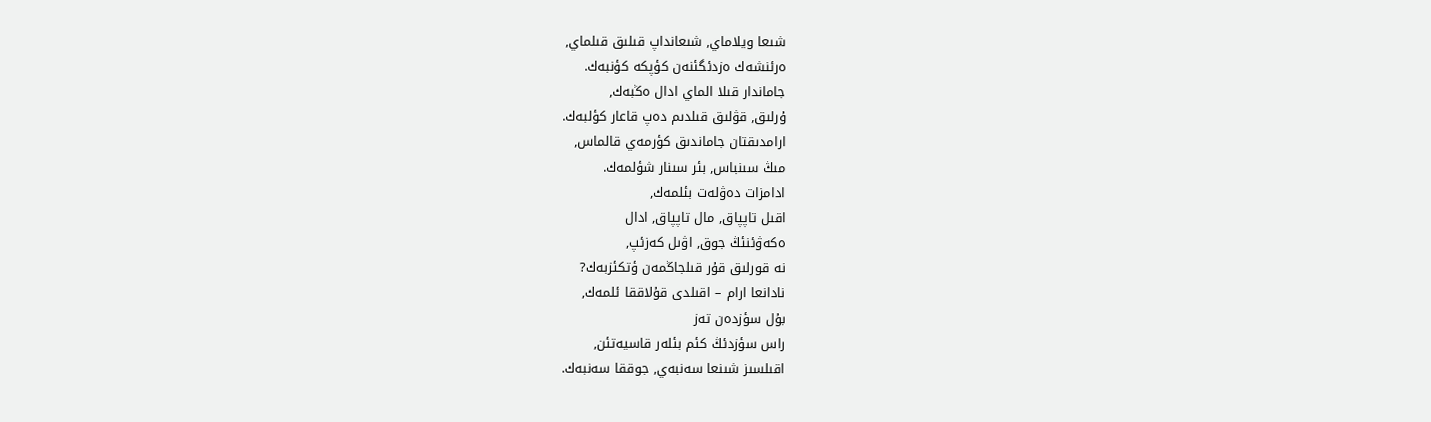شىعا ويلاماي, شىعانداپ قىلىق قىلماي,
ەرئنشەك ەزدئگئنەن كؤپكە كؤنبەك.
جاماندار قىلا الماي ادال ەڭبەك,
ۇرلىق, قۋلىق قىلدىم دەپ قاعار كؤلبەك.
ارامدىقتان جاماندىق كؤرمەي قالماس,
مىڭ سىنباس, بئر سىنار شؤلمەك.
ادامزات دەۋلەت بئلمەك,
اقىل تاپپاق, مال تاپپاق, ادال
ەكەۋئنئڭ جوق, اۋىل كەزئپ,
نە قورلىق قۇر قىلجاڭمەن ؤتكئزبەك?
نادانعا ارام – اقىلدى قۇلاققا ئلمەك,
بۇل سؤزدەن تەز
راس سؤزدئڭ كئم بئلەر قاسيەتئن,
اقىلسىز شىنعا سەنبەي, جوققا سەنبەك.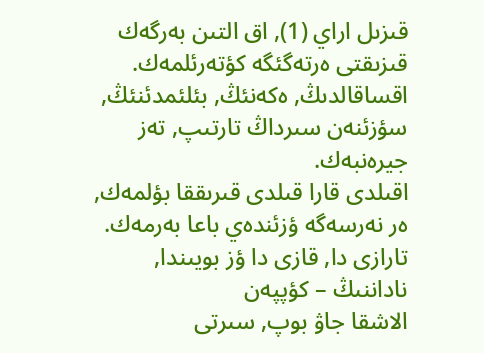قىزىل اراي (1), اق التىن بەرگەك
قىزىقتى ەرتەگئگە كؤتەرئلمەك.
اقساقالدىڭ, ەكەنئڭ, بئلئمدئنئڭ,
سؤزئنەن سىرداڭ تارتىپ, تەز جيرەنبەك.
اقىلدى قارا قىلدى قىرىققا بؤلمەك,
ەر نەرسەگە ؤزئندەي باعا بەرمەك.
تارازى دا, قازى دا ؤز بويىندا,
ناداننىڭ – كؤپپەن
الاشقا جاۋ بوپ, سىرتى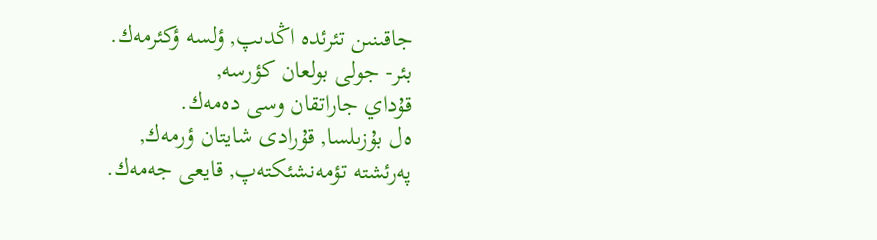جاقىنىن تئرئدە اڭدىپ, ؤلسە ؤكئرمەك.
بئر- جولى بولعان كؤرسە,
قۇداي جاراتقان وسى دەمەك.
ەل بۇزىلسا, قۇرادى شايتان ؤرمەك,
پەرئشتە تؤمەنشئكتەپ, قايعى جەمەك.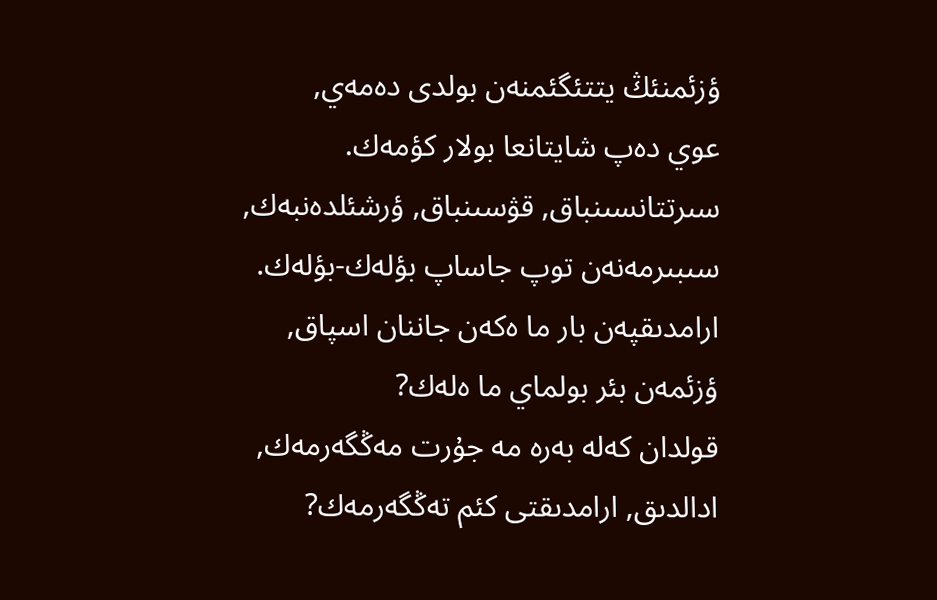ؤزئمنئڭ يتتئگئمنەن بولدى دەمەي,
عوي دەپ شايتانعا بولار كؤمەك.
سىرتتانسىنباق, قۋسىنباق, ؤرشئلدەنبەك,
سىبىرمەنەن توپ جاساپ بؤلەك-بؤلەك.
ارامدىقپەن بار ما ەكەن جاننان اسپاق,
ؤزئمەن بئر بولماي ما ەلەك?
قولدان كەلە بەرە مە جۇرت مەڭگەرمەك,
ادالدىق, ارامدىقتى كئم تەڭگەرمەك?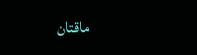ماقتان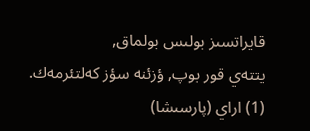قايراتسىز بولىس بولماق,
يتتەي قور بوپ, ؤزئنە سؤز كەلتئرمەك.
(1) اراي (پارسىشا)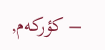– كؤركەم,